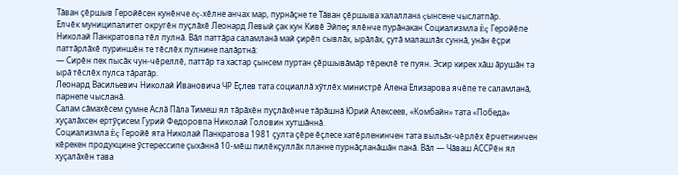Тăван çĕршыв Геройĕсен кунĕнче ĕç-хĕлне анчах мар, пурнăçне те Тăван çĕршыва халалланă çынсене чыслатпăр.
Елчĕк муниципалитет округĕн пуçлăхĕ Леонард Левый çак кун Кивĕ Эйпеç ялĕнче пурăнакан Социализмла Ĕç Геройĕпе Николай Панкратовпа тĕл пулнă. Вăл паттăра саламланă май çирĕп сывлăх, ырăлăх, çутă малашлăх суннă, унăн ĕçри паттăрлăхĕ пуриншĕн те тĕслĕх пулнине палăртнă:
— Сирĕн пек пысăк чун-чĕреллĕ, паттăр та хастар çынсем пуртан çĕршывăмăр тĕреклĕ те пуян. Эсир кирек хăш ăрушăн та ырă тĕслĕх пулса тăратăр.
Леонард Васильевич Николай Ивановича ЧР Ĕçлев тата социаллă хỹтлĕх министрĕ Алена Елизарова ячĕпе те саламланă, парнепе чысланă.
Салам сăмахĕсем çумне Аслă Пăла Тимеш ял тăрăхĕн пуçлăхĕнче тăрăшнă Юрий Алексеев, «Комбайн» тата «Победа» хуçалăхсен ертỹçисем Гурий Федоровпа Николай Головин хутшăннă.
Социализмла Ĕç Геройĕ ята Николай Панкратова 1981 çулта çĕре ĕçлесе хатĕрленинчен тата выльăх-чĕрлĕх ĕрчетнинчен кĕрекен продукцине ỹстерессипе çыхăннă 10-мĕш пилĕкçуллăх планне пурнăçланăшăн панă. Вăл — Чăваш АССРĕн ял хуçалăхĕн тава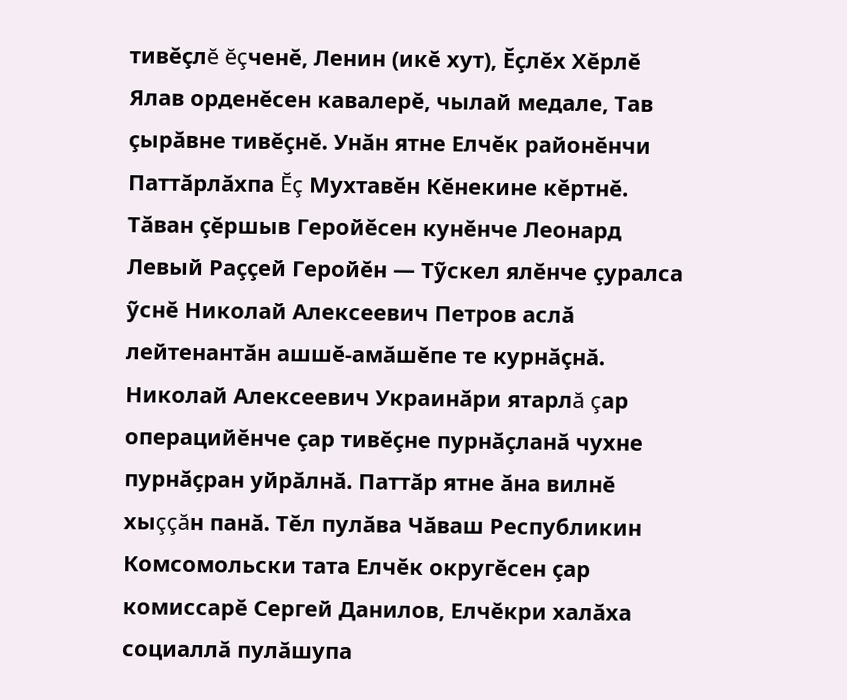тивĕçлĕ ĕçченĕ, Ленин (икĕ хут), Ĕçлĕх Хĕрлĕ Ялав орденĕсен кавалерĕ, чылай медале, Тав çырăвне тивĕçнĕ. Унăн ятне Елчĕк районĕнчи Паттăрлăхпа Ĕç Мухтавĕн Кĕнекине кĕртнĕ.
Тăван çĕршыв Геройĕсен кунĕнче Леонард Левый Раççей Геройĕн — Тỹскел ялĕнче çуралса ỹснĕ Николай Алексеевич Петров аслă лейтенантăн ашшĕ-амăшĕпе те курнăçнă. Николай Алексеевич Украинăри ятарлă çар операцийĕнче çар тивĕçне пурнăçланă чухне пурнăçран уйрăлнă. Паттăр ятне ăна вилнĕ хыççăн панă. Тĕл пулăва Чăваш Республикин Комсомольски тата Елчĕк округĕсен çар комиссарĕ Сергей Данилов, Елчĕкри халăха социаллă пулăшупа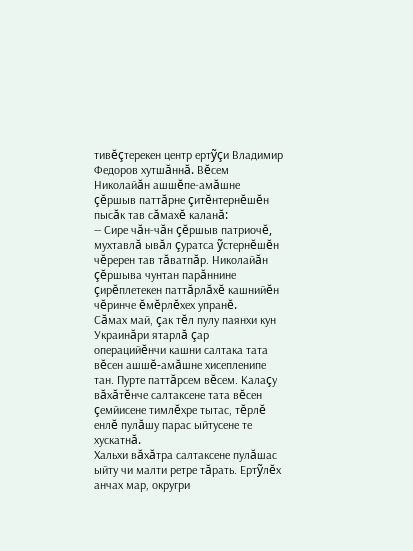тивĕçтерекен центр ертỹçи Владимир Федоров хутшăннă. Вĕсем Николайăн ашшĕпе-амăшне çĕршыв паттăрне çитĕнтернĕшĕн пысăк тав сăмахĕ каланă:
— Сире чăн-чăн çĕршыв патриочĕ, мухтавлă ывăл çуратса ỹстернĕшĕн чĕререн тав тăватпăр. Николайăн çĕршыва чунтан парăннине çирĕплетекен паттăрлăхĕ кашнийĕн чĕринче ĕмĕрлĕхех упранĕ.
Сăмах май, çак тĕл пулу паянхи кун Украинăри ятарлă çар операцийĕнчи кашни салтака тата вĕсен ашшĕ-амăшне хисепленипе тан. Пурте паттăрсем вĕсем. Калаçу вăхăтĕнче салтаксене тата вĕсен çемйисене тимлĕхре тытас, тĕрлĕ енлĕ пулăшу парас ыйтусене те хускатнă.
Хальхи вăхăтра салтаксене пулăшас ыйту чи малти ретре тăрать. Ертỹлĕх анчах мар, округри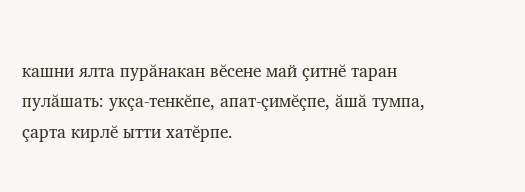кашни ялта пурăнакан вĕсене май çитнĕ таран пулăшать: укçа-тенкĕпе, апат-çимĕçпе, ăшă тумпа, çарта кирлĕ ытти хатĕрпе.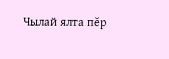Чылай ялта пĕр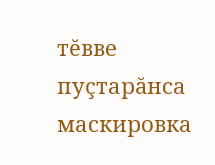тĕвве пуçтарăнса маскировка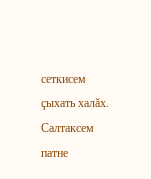сеткисем çыхать халăх. Салтаксем патне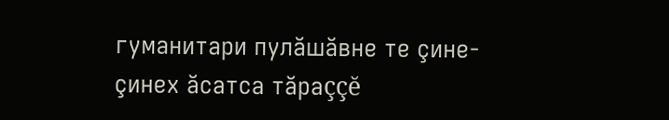гуманитари пулăшăвне те çине-çинех ăсатса тăраççĕ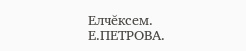Елчĕксем.
Е.ПЕТРОВА.